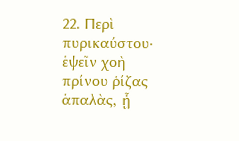22. Περὶ πυρικαύστου· ἑψεῖν χοὴ πρίνου ῥίζας ἁπαλὰς, ᾗ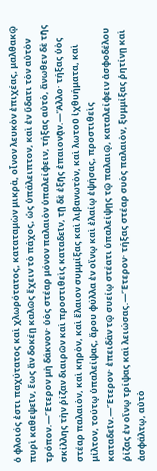ὁ φλοιός ἐστι παχύτατος καὶ χλωρότατος, καταταμὼν μικρὰ, οἶνον λευκὸν ἐπιχέας, μαλθακῷ πυρὶ καθεψεῖν, ἕως ἂν δοκέῃ καλῶς ἔχειν τὸ πάχος, ὡς ὑπάλειπτον, καὶ ἐν ὕδατι τὸν αὐτὸν τρόπον.—Ἕτερον μὴ δάκνον· ὑὸς στέαρ μόνον παλαιὸν ὑπαλείφειν, τήξας αὐτὸ, ἄνωθεν δὲ τῆς σκίλλης τὴν ῥίζαν διαιρῶν καὶ προστιθεὶς καταδεῖν, τῇ δὲ ἑξῆς ἐπαιονᾷν.—Ἄλλο· τήξας ὑὸς στέαρ παλαιὸν, καὶ κηρὸν, καὶ ἔλαιον συμμίξας καὶ λιβανωτὸν, καὶ λωτοῦ ἰχθυήματα, καὶ μίλτον, τούτῳ ὑπαλείψας, ἄρου φύλλα ἐν οἴνῳ καὶ ἐλαίῳ ἑψήσας, προστιθεὶς καταδεῖν.—Ἕτερον· ἐπειδὰν τῷ συείῳ στέατι ὑπαλείψῃς τῷ παλαιῷ, καταλείφειν ἀσφοδέλου ῥίζας ἐν οἴνῳ τρίψας καὶ λειώσας.—Ἕτερον· τήξας στέαρ συὸς παλαιὸν, ξυμμίξας ῥητίνῃ καὶ ἀσφάλτῳ, αὐτὸ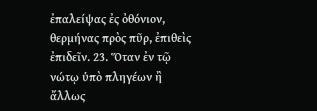ἐπαλείψας ἐς ὀθόνιον, θερμήνας πρὸς πῦρ, ἐπιθεὶς ἐπιδεῖν. 23. Ὅταν ἐν τῷ νώτῳ ὑπὸ πληγέων ἢ ἄλλως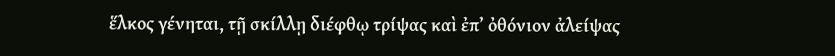ἕλκος γένηται, τῇ σκίλλῃ διέφθῳ τρίψας καὶ ἐπ’ ὀθόνιον ἀλείψας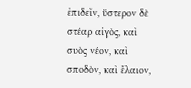ἐπιδεῖν, ὕστερον δὲ στέαρ αἰγὸς, καὶ συὸς νέον, καὶ σποδὸν, καὶ ἔλαιον,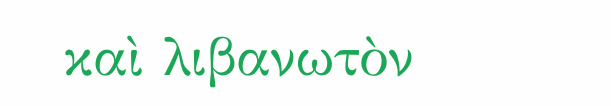καὶ λιβανωτὸν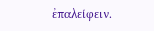ἐπαλείφειν.